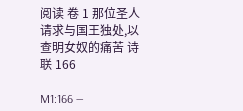阅读 卷 1 那位圣人请求与国王独处,以查明女奴的痛苦 诗联 166

M1:166 —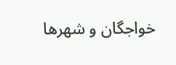خواجگان و شهرها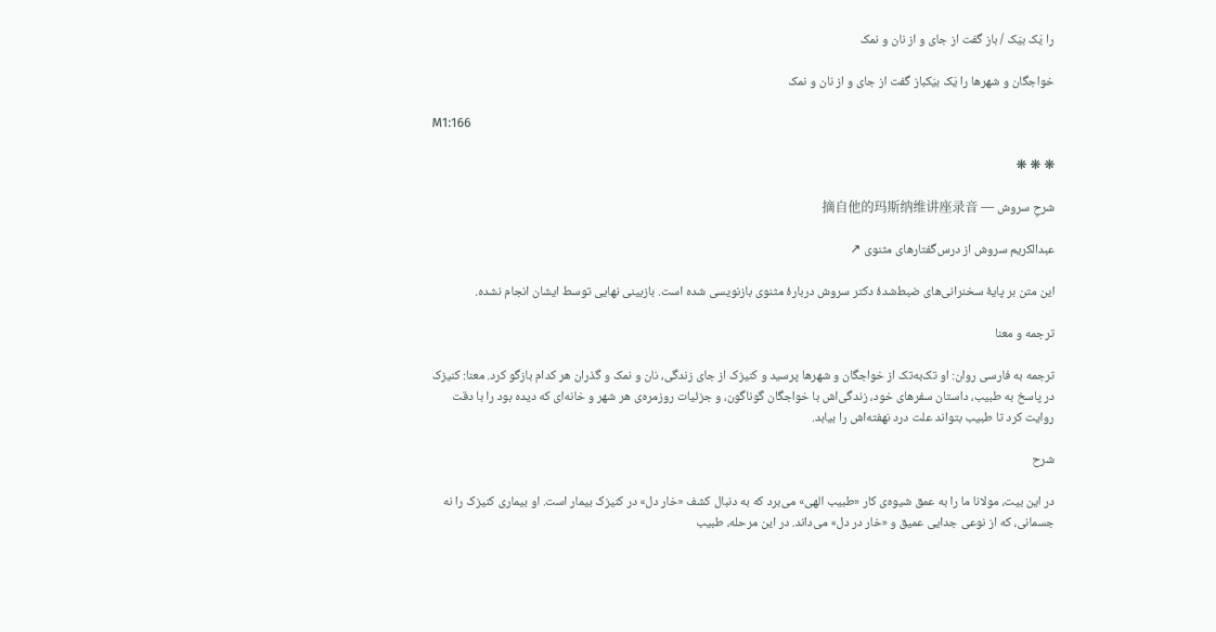را یَک‌ بیَک / باز گفت از جای و از نان و نمک

خواجگان و شهرها را یَک‌ بیَکباز گفت از جای و از نان و نمک

M1:166

❋ ❋ ❋

شرحِ سروش — 摘自他的玛斯纳维讲座录音

عبدالکریم سروش از درس‌گفتارهای مثنوی ↗

این متن بر پایهٔ سخنرانی‌های ضبط‌شدهٔ دکتر سروش دربارهٔ مثنوی بازنویسی شده است. بازبینی نهایی توسط ایشان انجام نشده.

ترجمه و معنا

ترجمه به فارسی روان: او تک‌به‌تک از خواجگان و شهرها پرسید و کنیزک از جای زندگی، نان و نمک و گذران هر کدام بازگو کرد. معنا: کنیزک در پاسخ به طبیب، داستان سفرهای خود، زندگی‌اش با خواجگان گوناگون، و جزئیات روزمره‌ی هر شهر و خانه‌ای که دیده بود را با دقت روایت کرد تا طبیب بتواند علت درد نهفته‌اش را بیابد.

شرح

در این بیت، مولانا ما را به عمق شیوه‌ی کار «طبیب الهی» می‌برد که به دنبال کشف «خار دل» در کنیزک بیمار است. او بیماری کنیزک را نه جسمانی، که از نوعی جدایی عمیق و «خار در دل» می‌داند. در این مرحله، طبیب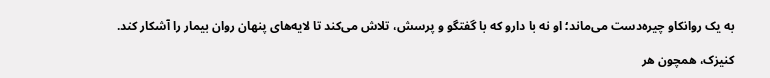به یک روانکاو چیره‌دست می‌ماند؛ او نه با دارو که با گفتگو و پرسش، تلاش می‌کند تا لایه‌های پنهان روان بیمار را آشکار کند.

کنیزک، همچون هر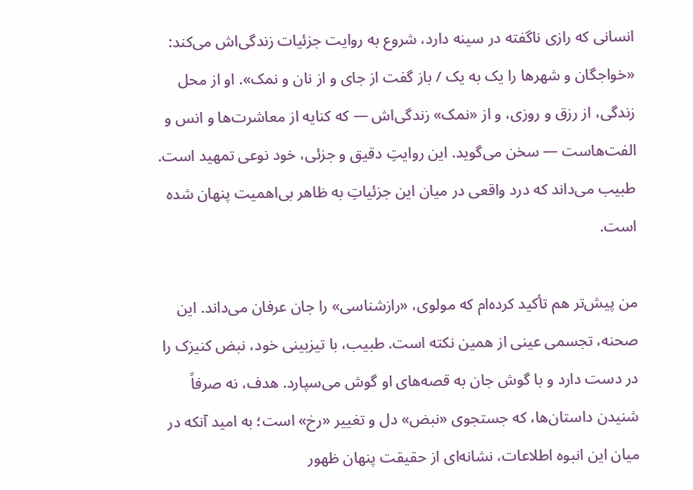انسانی که رازی ناگفته در سینه دارد، شروع به روایت جزئیات زندگی‌اش می‌کند: «خواجگان و شهرها را یک به یک / باز گفت از جای و از نان و نمک». او از محل زندگی، از رزق و روزی، و از «نمک» زندگی‌اش — که کنایه از معاشرت‌ها و انس و الفت‌هاست — سخن می‌گوید. این روایتِ دقیق و جزئی، خود نوعی تمهید است. طبیب می‌داند که درد واقعی در میان این جزئیاتِ به ظاهر بی‌اهمیت پنهان شده است.

من پیش‌تر هم تأکید کرده‌ام که مولوی، «رازشناسی» را جان عرفان می‌داند. این صحنه، تجسمی عینی از همین نکته است. طبیب، با تیزبینی خود، نبض کنیزک را در دست دارد و با گوش جان به قصه‌های او گوش می‌سپارد. هدف، نه صرفاً شنیدن داستان‌ها، که جستجوی «نبض» دل و تغییر «رخ» است؛ به امید آنکه در میان این انبوه اطلاعات، نشانه‌ای از حقیقت پنهان ظهور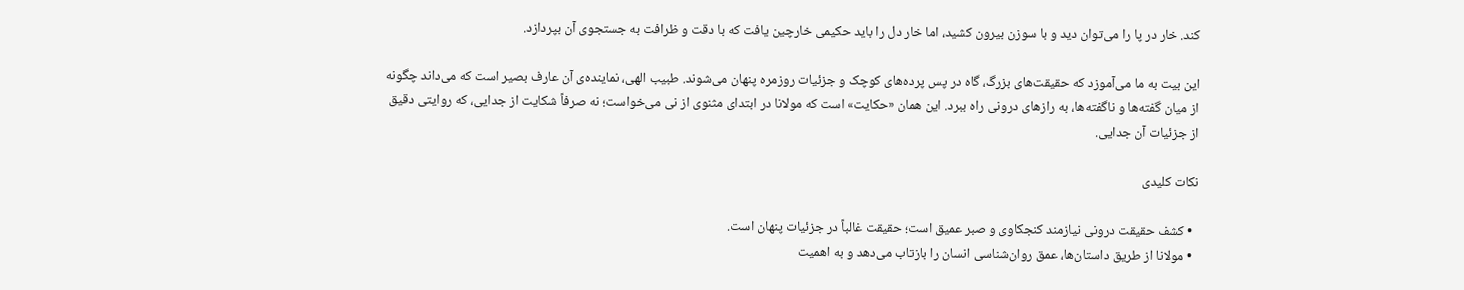کند. خار در پا را می‌توان دید و با سوزن بیرون کشید، اما خار دل را باید حکیمی خارچین یافت که با دقت و ظرافت به جستجوی آن بپردازد.

این بیت به ما می‌آموزد که حقیقت‌های بزرگ، گاه در پس پرده‌های کوچک و جزئیات روزمره پنهان می‌شوند. طبیب الهی، نماینده‌ی آن عارف بصیر است که می‌داند چگونه از میان گفته‌ها و ناگفته‌ها، به رازهای درونی راه ببرد. این همان «حکایت» است که مولانا در ابتدای مثنوی از نی می‌خواست؛ نه صرفاً شکایت از جدایی، که روایتی دقیق از جزئیات آن جدایی.

نکات کلیدی

  • کشف حقیقت درونی نیازمند کنجکاوی و صبر عمیق است؛ حقیقت غالباً در جزئیات پنهان است.
  • مولانا از طریق داستان‌ها، عمق روان‌شناسی انسان را بازتاب می‌دهد و به اهمیت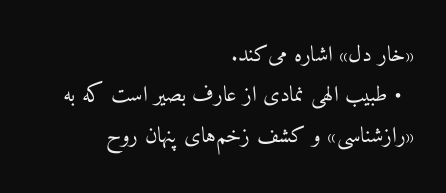«خار دل» اشاره می‌کند.
  • طبیب الهی نمادی از عارف بصیر است که به «رازشناسی» و کشف زخم‌های پنهان روح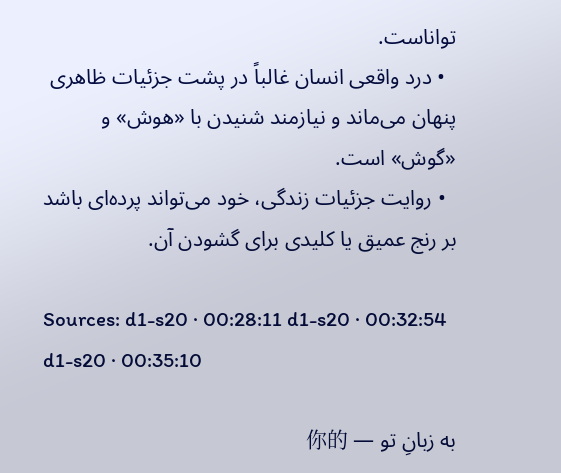تواناست.
  • درد واقعی انسان غالباً در پشت جزئیات ظاهری پنهان می‌ماند و نیازمند شنیدن با «هوش» و «گوش» است.
  • روایت جزئیات زندگی، خود می‌تواند پرده‌ای باشد بر رنج عمیق یا کلیدی برای گشودن آن.

Sources: d1-s20 · 00:28:11 d1-s20 · 00:32:54 d1-s20 · 00:35:10

به زبانِ تو — 你的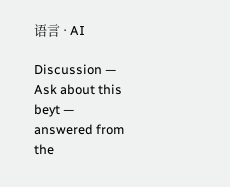语言 · AI

Discussion — Ask about this beyt — answered from the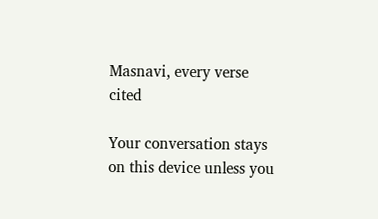Masnavi, every verse cited

Your conversation stays on this device unless you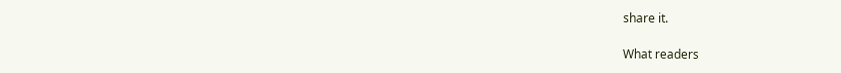share it.

What readers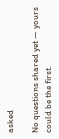asked

No questions shared yet — yours could be the first.